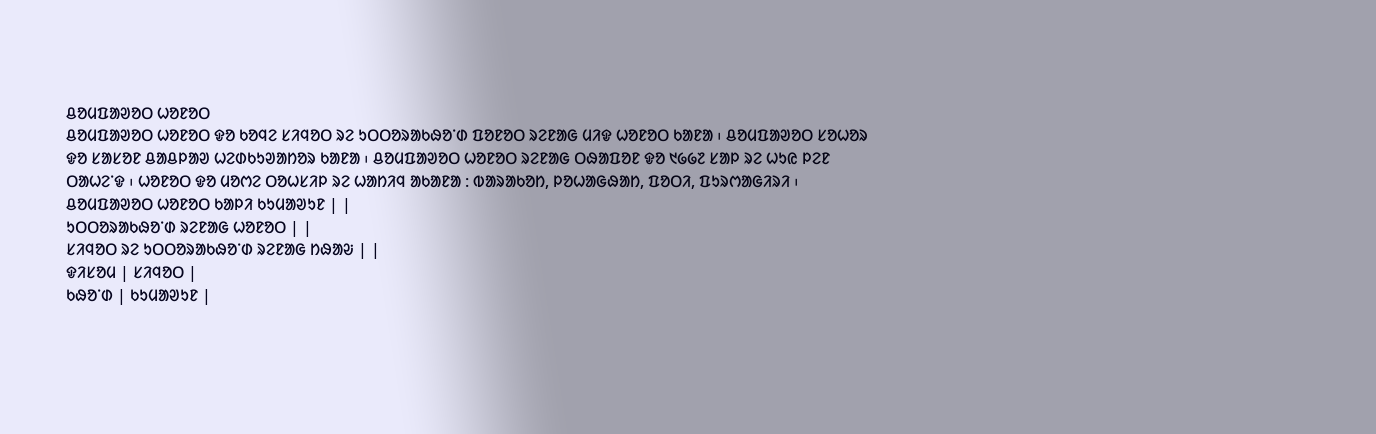ᱪᱚᱢᱯᱟᱣᱚᱛ ᱦᱚᱱᱚᱛ
ᱪᱚᱢᱯᱟᱣᱚᱛ ᱦᱚᱱᱚᱛ ᱫᱚ ᱠᱚᱧᱮ ᱥᱤᱧᱚᱛ ᱨᱮ ᱩᱛᱛᱚᱨᱟᱠᱷᱚᱸᱰ ᱯᱚᱱᱚᱛ ᱨᱮᱱᱟᱜ ᱢᱤᱫ ᱦᱚᱱᱚᱛ ᱠᱟᱱᱟ ᱾ ᱪᱚᱢᱯᱟᱣᱚᱛ ᱥᱚᱦᱚᱨ ᱫᱚ ᱥᱟᱥᱚᱱ ᱪᱟᱪᱞᱟᱣ ᱦᱮᱰᱠᱩᱣᱟᱴᱚᱨ ᱠᱟᱱᱟ ᱾ ᱪᱚᱢᱯᱟᱣᱚᱛ ᱦᱚᱱᱚᱛ ᱨᱮᱱᱟᱜ ᱛᱷᱟᱯᱚᱱ ᱫᱚ ᱑᱙᱙᱗ ᱥᱟᱞ ᱨᱮ ᱦᱩᱭ ᱞᱮᱱ ᱛᱟᱦᱮᱸᱫ ᱾ ᱦᱚᱱᱚᱛ ᱫᱚ ᱢᱚᱬᱮ ᱛᱚᱦᱥᱤᱞ ᱨᱮ ᱦᱟᱴᱤᱧ ᱟᱠᱟᱱᱟ : ᱵᱟᱨᱟᱠᱚᱴ, ᱞᱚᱦᱟᱜᱷᱟᱴ, ᱯᱚᱛᱤ, ᱯᱩᱨᱬᱟᱜᱤᱨᱤ ᱾
ᱪᱚᱢᱯᱟᱣᱚᱛ ᱦᱚᱱᱚᱛ ᱠᱟᱞᱤ ᱠᱩᱢᱟᱣᱩᱱ | |
ᱩᱛᱛᱚᱨᱟᱠᱷᱚᱸᱰ ᱨᱮᱱᱟᱜ ᱦᱚᱱᱚᱛ | |
ᱥᱤᱧᱚᱛ ᱨᱮ ᱩᱛᱛᱚᱨᱟᱠᱷᱚᱸᱰ ᱨᱮᱱᱟᱜ ᱴᱷᱟᱶ | |
ᱫᱤᱥᱚᱢ | ᱥᱤᱧᱚᱛ |
ᱠᱷᱚᱸᱰ | ᱠᱩᱢᱟᱣᱩᱱ |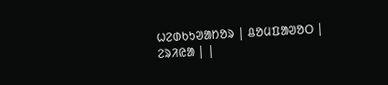ᱦᱮᱰᱠᱩᱣᱟᱴᱚᱨ | ᱪᱚᱢᱯᱟᱣᱚᱛ |
ᱮᱨᱤᱭᱟ | |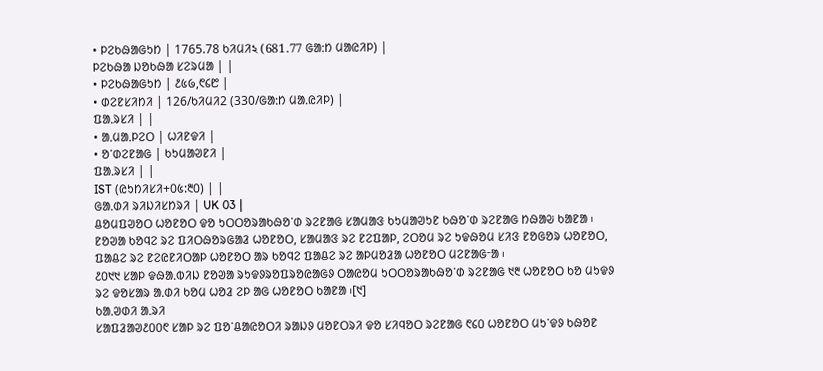• ᱞᱮᱠᱷᱟᱜᱩᱴ | 1765.78 ᱠᱤᱢᱤ২ (681.77 ᱜᱟᱺᱴ ᱢᱟᱭᱤᱞ) |
ᱞᱮᱠᱷᱟ ᱡᱚᱠᱷᱟ ᱥᱮᱨᱢᱟ | |
• ᱞᱮᱠᱷᱟᱜᱩᱴ | ᱒᱕᱙,᱖᱔᱘ |
• ᱰᱮᱱᱥᱤᱴᱤ | 126/ᱠᱤᱢᱤ2 (330/ᱜᱟᱺᱴ ᱢᱟᱹᱭᱤᱞ) |
ᱯᱟᱹᱨᱥᱤ | |
• ᱟᱹᱢᱟᱹᱞᱮᱛ | ᱦᱤᱱᱫᱤ |
• ᱚᱸᱰᱮᱱᱟᱜ | ᱠᱩᱢᱟᱣᱱᱤ |
ᱯᱟᱹᱨᱥᱤ | |
IST (ᱭᱩᱴᱤᱥᱤ+᱐᱕:᱓᱐) | |
ᱜᱟᱹᱰᱤ ᱨᱤᱡᱤᱥᱴᱨᱤ | UK 03 |
ᱪᱚᱢᱯᱣᱚᱛ ᱦᱚᱱᱚᱛ ᱫᱚ ᱩᱛᱛᱚᱨᱟᱠᱷᱚᱸᱰ ᱨᱮᱱᱟᱜ ᱥᱟᱢᱟᱝ ᱠᱩᱢᱟᱣᱩᱱ ᱠᱷᱚᱸᱰ ᱨᱮᱱᱟᱜ ᱴᱷᱟᱶ ᱠᱟᱱᱟ ᱾ ᱱᱚᱣᱟ ᱠᱚᱧᱮ ᱨᱮ ᱯᱤᱛᱷᱚᱨᱜᱟᱲ ᱦᱚᱱᱚᱛ, ᱥᱟᱢᱟᱝ ᱨᱮ ᱱᱮᱯᱟᱞ, ᱮᱛᱚᱢ ᱨᱮ ᱩᱫᱷᱚᱢ ᱥᱤᱝ ᱱᱚᱜᱚᱨ ᱦᱚᱱᱚᱛ, ᱯᱟᱪᱮ ᱨᱮ ᱱᱮᱭᱱᱤᱛᱟᱞ ᱦᱚᱱᱚᱛ ᱟᱨ ᱠᱚᱧᱮ ᱯᱟᱪᱮ ᱨᱮ ᱟᱞᱢᱚᱲᱟ ᱦᱚᱱᱚᱛ ᱢᱮᱱᱟᱜᱼᱟ ᱾
᱒᱐᱑᱑ ᱥᱟᱞ ᱫᱷᱟᱹᱵᱤᱡ ᱱᱚᱣᱟ ᱨᱩᱫᱽᱨᱚᱯᱨᱚᱭᱟᱜᱽ ᱛᱟᱭᱚᱢ ᱩᱛᱛᱚᱨᱟᱠᱷᱚᱸᱰ ᱨᱮᱱᱟᱜ ᱑᱓ ᱦᱚᱱᱚᱛ ᱠᱚ ᱢᱩᱫᱽ ᱨᱮ ᱫᱚᱥᱟᱨ ᱟᱹᱰᱤ ᱠᱚᱢ ᱦᱚᱲ ᱮᱞ ᱟᱜ ᱦᱚᱱᱚᱛ ᱠᱟᱱᱟ ᱾[᱑]
ᱠᱟᱹᱣᱰᱤ ᱟᱹᱨᱤ
ᱥᱟᱯᱲᱟᱣ᱒᱐᱐᱖ ᱥᱟᱞ ᱨᱮ ᱯᱚᱸᱪᱟᱭᱚᱛᱤ ᱨᱟᱡᱽ ᱢᱚᱱᱛᱨᱤ ᱫᱚ ᱥᱤᱧᱚᱛ ᱨᱮᱱᱟᱜ ᱖᱔᱐ ᱦᱚᱱᱚᱛ ᱢᱩᱸᱫᱽ ᱠᱷᱚᱱ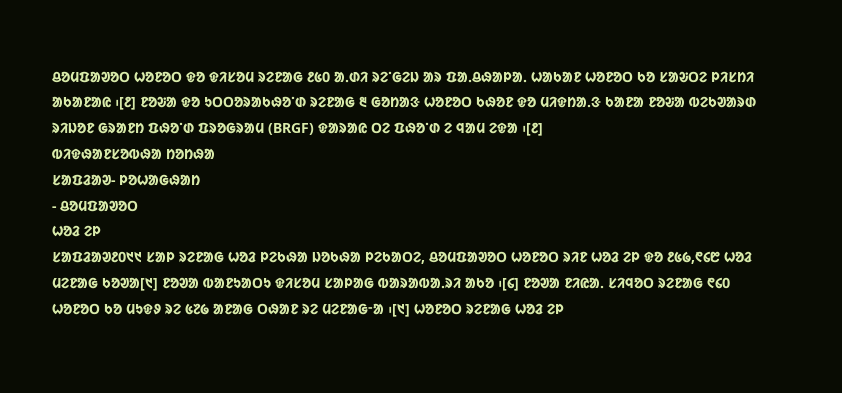ᱪᱚᱢᱯᱟᱣᱚᱛ ᱦᱚᱱᱚᱛ ᱫᱚ ᱫᱤᱥᱚᱢ ᱨᱮᱱᱟᱜ ᱒᱕᱐ ᱟᱹᱰᱤ ᱨᱮᱸᱜᱮᱡ ᱟᱨ ᱯᱟᱹᱪᱷᱟᱞᱟᱹ ᱦᱟᱠᱟᱱ ᱦᱚᱱᱚᱛ ᱠᱚ ᱥᱟᱶᱛᱮ ᱞᱤᱥᱴᱤ ᱟᱠᱟᱱᱟᱭ ᱾[᱒] ᱱᱚᱶᱟ ᱫᱚ ᱩᱛᱛᱚᱨᱟᱠᱷᱚᱸᱰ ᱨᱮᱱᱟᱜ ᱓ ᱜᱚᱴᱟᱝ ᱦᱚᱱᱚᱛ ᱠᱷᱚᱱ ᱫᱚ ᱢᱤᱫᱴᱟᱹᱝ ᱠᱟᱱᱟ ᱱᱚᱶᱟ ᱵᱮᱠᱣᱟᱨᱰ ᱨᱤᱡᱚᱱ ᱜᱨᱟᱱᱴ ᱯᱷᱚᱸᱰ ᱯᱨᱚᱜᱨᱟᱢ (BRGF) ᱫᱟᱨᱟᱭ ᱛᱮ ᱯᱷᱚᱸᱰ ᱮ ᱧᱟᱢ ᱮᱫᱟ ᱾[᱒]
ᱵᱤᱫᱷᱟᱱᱥᱚᱵᱷᱟ ᱴᱚᱴᱷᱟ
ᱥᱟᱯᱲᱟᱣ- ᱞᱚᱦᱟᱜᱷᱟᱴ
- ᱪᱚᱢᱯᱟᱣᱚᱛ
ᱦᱚᱲ ᱮᱞ
ᱥᱟᱯᱲᱟᱣ᱒᱐᱑᱑ ᱥᱟᱞ ᱨᱮᱱᱟᱜ ᱦᱚᱲ ᱞᱮᱠᱷᱟ ᱡᱚᱠᱷᱟ ᱞᱮᱠᱟᱛᱮ, ᱪᱚᱢᱯᱟᱣᱚᱛ ᱦᱚᱱᱚᱛ ᱨᱤᱱ ᱦᱚᱲ ᱮᱞ ᱫᱚ ᱒᱕᱙,᱖᱔᱘ ᱦᱚᱲ ᱢᱮᱱᱟᱜ ᱠᱚᱣᱟ[᱑] ᱱᱚᱣᱟ ᱵᱟᱱᱩᱟᱛᱩ ᱫᱤᱥᱚᱢ ᱥᱟᱞᱟᱜ ᱵᱟᱨᱟᱵᱟᱹᱨᱤ ᱟᱠᱚ ᱾[᱔] ᱱᱚᱣᱟ ᱱᱤᱭᱟᱹ ᱥᱤᱧᱚᱛ ᱨᱮᱱᱟᱜ ᱖᱔᱐ ᱦᱚᱱᱚᱛ ᱠᱚ ᱢᱩᱫᱽ ᱨᱮ ᱕᱗᱙ ᱟᱱᱟᱜ ᱛᱷᱟᱱ ᱨᱮ ᱢᱮᱱᱟᱜᱼᱟ ᱾[᱑] ᱦᱚᱱᱚᱛ ᱨᱮᱱᱟᱜ ᱦᱚᱲ ᱮᱞ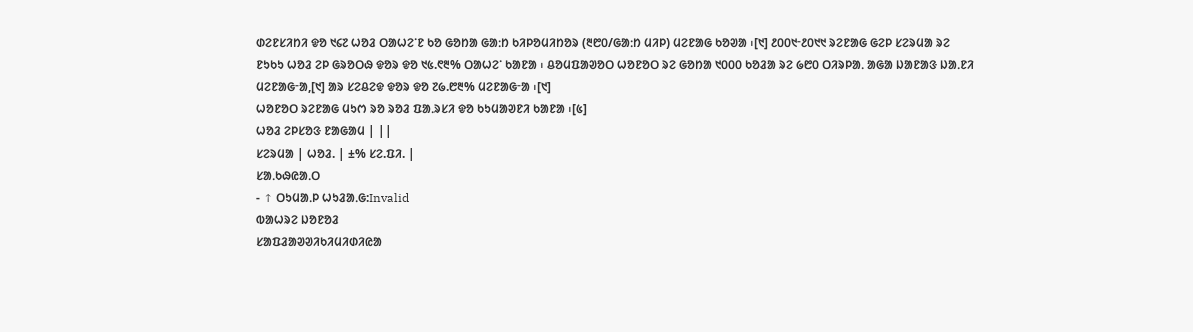ᱰᱮᱱᱥᱤᱴᱤ ᱫᱚ ᱑᱔᱗ ᱦᱚᱲ ᱛᱟᱦᱮᱸᱱ ᱠᱚ ᱜᱚᱴᱟ ᱜᱟᱺᱴ ᱠᱤᱞᱚᱢᱤᱴᱚᱨ (᱓᱘᱐/ᱜᱟᱺᱴ ᱢᱤᱞ) ᱢᱮᱱᱟᱜ ᱠᱚᱣᱟ ᱾[᱑] ᱒᱐᱐᱑ᱼ᱒᱐᱑᱑ ᱨᱮᱱᱟᱜ ᱜᱮᱞ ᱥᱮᱨᱢᱟ ᱨᱮ ᱱᱩᱠᱩ ᱦᱚᱲ ᱮᱞ ᱜᱨᱚᱛᱷ ᱫᱚᱨ ᱫᱚ ᱑᱕.᱖᱓% ᱛᱟᱦᱮᱸ ᱠᱟᱱᱟ ᱾ ᱪᱚᱢᱯᱟᱣᱚᱛ ᱦᱚᱱᱚᱛ ᱨᱮ ᱜᱚᱴᱟ ᱑᱐᱐᱐ ᱠᱚᱲᱟ ᱨᱮ ᱙᱘᱐ ᱛᱤᱨᱞᱟᱹ ᱟᱜᱟ ᱡᱟᱱᱟᱝ ᱡᱟᱹᱱᱤ ᱢᱮᱱᱟᱜᱼᱟ,[᱑] ᱟᱨ ᱥᱮᱪᱮᱫ ᱫᱚᱨ ᱫᱚ ᱗᱙.᱘᱓% ᱢᱮᱱᱟᱜᱼᱟ ᱾[᱑]
ᱦᱚᱱᱚᱛ ᱨᱮᱱᱟᱜ ᱢᱩᱬ ᱨᱚ ᱨᱚᱲ ᱯᱟᱹᱨᱥᱤ ᱫᱚ ᱠᱩᱢᱟᱣᱱᱤ ᱠᱟᱱᱟ ᱾[᱕]
ᱦᱚᱲ ᱮᱞᱥᱚᱝ ᱱᱟᱜᱟᱢ | ||
ᱥᱮᱨᱢᱟ | ᱦᱚᱲ. | ±% ᱥᱮ.ᱯᱤ. |
ᱥᱟᱹᱠᱷᱭᱟᱹᱛ
- ↑ ᱛᱩᱢᱟᱹᱞ ᱦᱩᱲᱟᱹᱜ:Invalid
ᱵᱟᱦᱨᱮ ᱡᱚᱱᱚᱲ
ᱥᱟᱯᱲᱟᱣᱣᱤᱠᱤᱢᱤᱰᱤᱭᱟ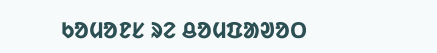ᱠᱚᱢᱚᱱᱥ ᱨᱮ ᱪᱚᱢᱯᱟᱣᱚᱛ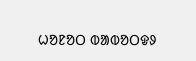ᱦᱚᱱᱚᱛ ᱵᱟᱵᱚᱛᱫᱽ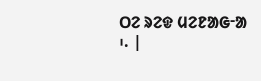ᱛᱮ ᱨᱮᱫ ᱢᱮᱱᱟᱜᱼᱟ ᱾. |